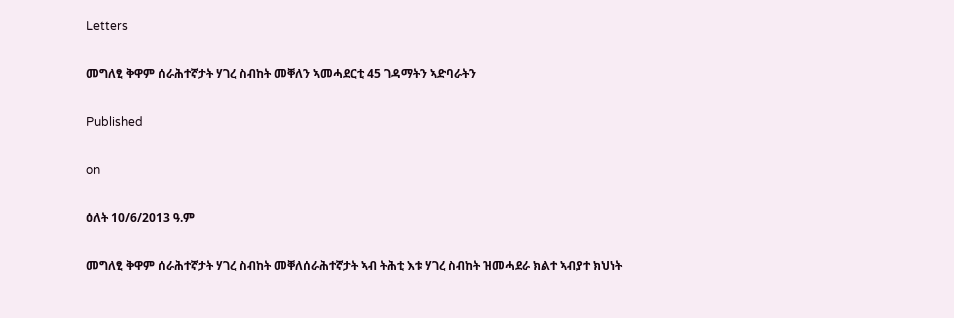Letters

መግለፂ ቅዋም ሰራሕተኛታት ሃገረ ስብከት መቐለን ኣመሓደርቲ 45 ገዳማትን ኣድባራትን

Published

on

ዕለት 10/6/2013 ዓ.ም

መግለፂ ቅዋም ሰራሕተኛታት ሃገረ ስብከት መቐለሰራሕተኛታት ኣብ ትሕቲ እቱ ሃገረ ስብከት ዝመሓደራ ክልተ ኣብያተ ክህነት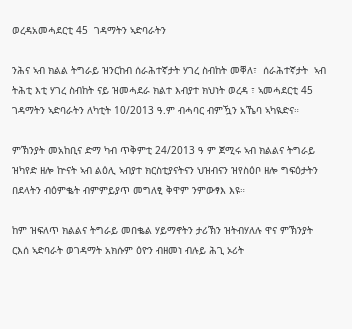ወረዳአመሓደርቲ 45  ገዳማትን ኣድባራትን

ንሕና ኣብ ክልል ትግራይ ዝንርከብ ሰራሕተኛታት ሃገረ ስብከት መቐለ፣  ሰራሕተኛታት  ኣብ ትሕቲ እቲ ሃገረ ስብከት ናይ ዝመሓደራ ክልተ እብያተ ክህነት ወረዳ ፣ ኣመሓደርቲ 45 ገዳማትን ኣድባራትን ለካቲት 10/2013 ዓ.ም ብሓባር ብምዃን አኼባ ኣካዪድና።

ምኽንያት መአከቢና ድማ ካብ ጥቅምቲ 24/2013 ዓ ም ጀሚሩ ኣብ ክልልና ትግራይ ዝካየድ ዘሎ ኵናት ኣብ ልዕሊ ኣብያተ ክርስቲያናትናን ህዝብናን ዝየስዕቦ ዘሎ ግፍዕታትን በደላትን ብዕምቈት ብምምይያጥ መግለፂ ቅዋም ንምውፃእ እዩ።

ከም ዝፍለጥ ክልልና ትግራይ መበቈል ሃይማኖትን ታሪኽን ዝትብሃለሉ ዋና ምኽንያት ርእሰ ኣድባራት ወገዳማት አክሱም ዕዮን ብዘመነ ብሉይ ሕጊ ኦሪት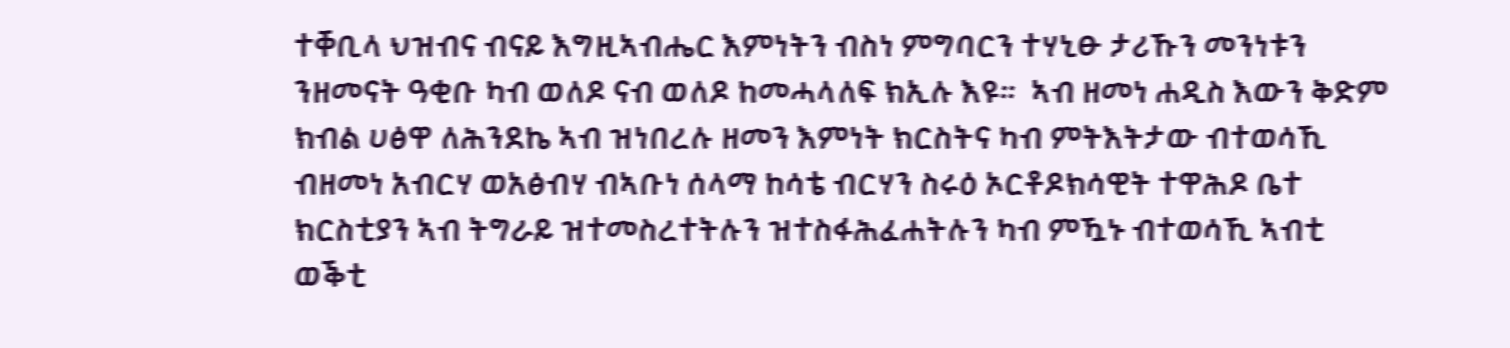ተቐቢላ ህዝብና ብናይ እግዚኣብሔር እምነትን ብስነ ምግባርን ተሃኒፁ ታሪኹን መንነቱን ንዘመናት ዓቂቡ ካብ ወለዶ ናብ ወለዶ ከመሓላለፍ ክኢሉ እዩ።  ኣብ ዘመነ ሐዲስ እውን ቅድም ክብል ሀፅዋ ለሕንደኬ ኣብ ዝነበረሉ ዘመን እምነት ክርስትና ካብ ምትእትታው ብተወሳኺ ብዘመነ አብርሃ ወአፅብሃ ብኣቡነ ሰላማ ከሳቴ ብርሃን ስሩዕ ኦርቶዶክሳዊት ተዋሕዶ ቤተ ክርስቲያን ኣብ ትግራይ ዝተመስረተትሉን ዝተስፋሕፈሐትሉን ካብ ምዃኑ ብተወሳኺ ኣብቲ ወቕቲ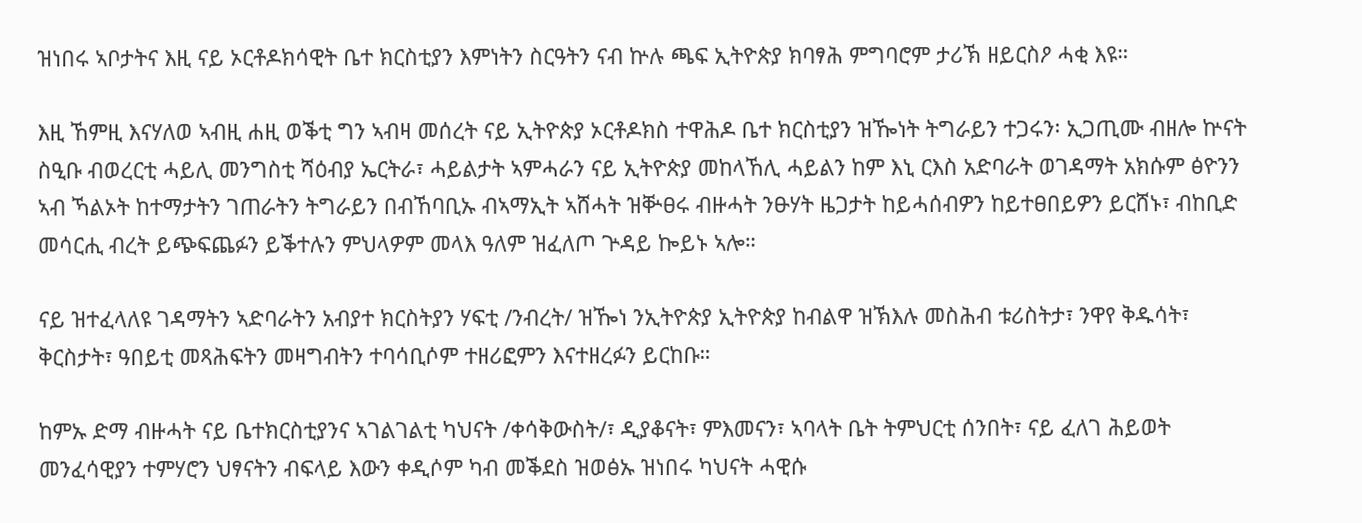ዝነበሩ ኣቦታትና እዚ ናይ ኦርቶዶክሳዊት ቤተ ክርስቲያን እምነትን ስርዓትን ናብ ኵሉ ጫፍ ኢትዮጵያ ክባፃሕ ምግባሮም ታሪኽ ዘይርስዖ ሓቂ እዩ።

እዚ ኸምዚ እናሃለወ ኣብዚ ሐዚ ወቕቲ ግን ኣብዛ መሰረት ናይ ኢትዮጵያ ኦርቶዶክስ ተዋሕዶ ቤተ ክርስቲያን ዝዀነት ትግራይን ተጋሩን፡ ኢጋጢሙ ብዘሎ ኵናት ስዒቡ ብወረርቲ ሓይሊ መንግስቲ ሻዕብያ ኤርትራ፣ ሓይልታት ኣምሓራን ናይ ኢትዮጵያ መከላኸሊ ሓይልን ከም እኒ ርእስ አድባራት ወገዳማት አክሱም ፅዮንን ኣብ ኻልኦት ከተማታትን ገጠራትን ትግራይን በብኸባቢኡ ብኣማኢት ኣሸሓት ዝቝፀሩ ብዙሓት ንፁሃት ዜጋታት ከይሓሰብዎን ከይተፀበይዎን ይርሸኑ፣ ብከቢድ መሳርሒ ብረት ይጭፍጨፉን ይቕተሉን ምህላዎም መላእ ዓለም ዝፈለጦ ጕዳይ ኰይኑ ኣሎ።

ናይ ዝተፈላለዩ ገዳማትን ኣድባራትን አብያተ ክርስትያን ሃፍቲ /ንብረት/ ዝዀነ ንኢትዮጵያ ኢትዮጵያ ከብልዋ ዝኽእሉ መስሕብ ቱሪስትታ፣ ንዋየ ቅዱሳት፣ ቅርስታት፣ ዓበይቲ መጻሕፍትን መዛግብትን ተባሳቢሶም ተዘሪፎምን እናተዘረፉን ይርከቡ።

ከምኡ ድማ ብዙሓት ናይ ቤተክርስቲያንና ኣገልገልቲ ካህናት /ቀሳቅውስት/፣ ዲያቆናት፣ ምእመናን፣ ኣባላት ቤት ትምህርቲ ሰንበት፣ ናይ ፈለገ ሕይወት መንፈሳዊያን ተምሃሮን ህፃናትን ብፍላይ እውን ቀዲሶም ካብ መቕደስ ዝወፅኡ ዝነበሩ ካህናት ሓዊሱ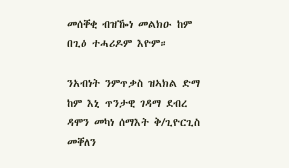መሰቐቂ ብዝዀነ መልክዑ ከም በጊዕ ተሓሪዶም እዮም።

ንአብነት ንምጥቃስ ዝኣክል ድማ ከም እኒ ጥንታዊ ገዳማ ደብረ ዳሞን መካነ ሰማእት ቅ/ጊዮርጊስ መቐለን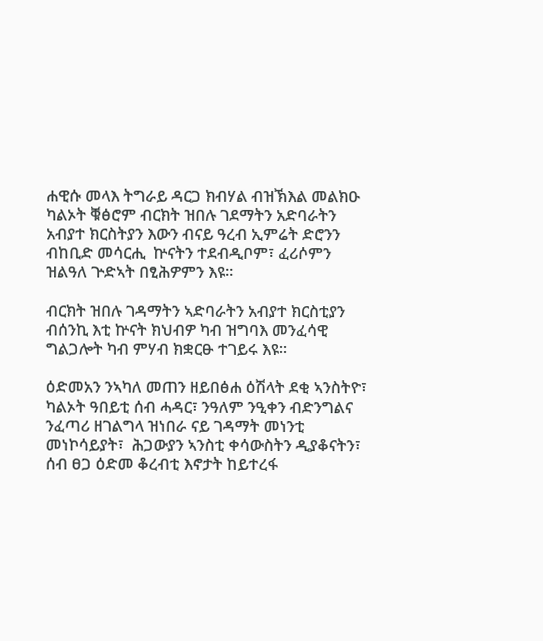ሐዊሱ መላእ ትግራይ ዳርጋ ክብሃል ብዝኽእል መልክዑ ካልኦት ቑፅሮም ብርክት ዝበሉ ገደማትን አድባራትን አብያተ ክርስትያን እውን ብናይ ዓረብ ኢምሬት ድሮንን ብከቢድ መሳርሒ  ኵናትን ተደብዲቦም፣ ፈሪሶምን ዝልዓለ ጕድኣት በፂሕዎምን እዩ።

ብርክት ዝበሉ ገዳማትን ኣድባራትን አብያተ ክርስቲያን ብሰንኪ እቲ ኵናት ክህብዎ ካብ ዝግባእ መንፈሳዊ ግልጋሎት ካብ ምሃብ ክቋርፁ ተገይሩ እዩ።

ዕድመአን ንኣካለ መጠን ዘይበፅሐ ዕሽላት ደቂ ኣንስትዮ፣ ካልኦት ዓበይቲ ሰብ ሓዳር፣ ንዓለም ንዒቀን ብድንግልና ንፈጣሪ ዘገልግላ ዝነበራ ናይ ገዳማት መነንቲ መነኮሳይያት፣  ሕጋውያን ኣንስቲ ቀሳውስትን ዲያቆናትን፣  ሰብ ፀጋ ዕድመ ቆረብቲ እኖታት ከይተረፋ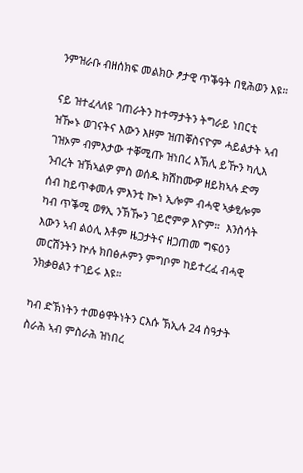ንምዝራቡ ብዘሰክፍ መልክዑ ፆታዊ ጥቕዓት በፂሕወን እዩ።

ናይ ዝተፈላለዩ ገጠራትን ከተማታትን ትግራይ ነበርቲ ዝዀኑ ወገናትና እውን እዞም ዝጠቐስናዮም ሓይልታት ኣብ ገዝኦም ብምእታው ተቐሚጡ ዝነበረ እኽሊ ይዅን ካሊእ ንብረት ዝኽኣልዎ ምስ ወሰዱ ክሽከሙዎ ዘይክኣሉ ድማ ሰብ ከይጥቀመሉ ምእንቲ ኰነ ኢሎም ብሓዊ ኣቃፂሎም ካብ ጥቕሚ ወፃኢ ንኽዀን ገይሮምዎ እዮም።  እንስሳት እውን ኣብ ልዕሊ እቶም ዜጋታትና ዘጋጠመ ግፍዕን መርሽንትን ኵሉ ክበፅሖምን ምግቦም ከይተረፈ ብሓዊ ንክቃፀልን ተገይሩ እዩ።

ካብ ድኽነትን ተመፅዋትነትን ርእሱ ኽኢሉ 24 ስዓታት ስራሕ ኣብ ምስራሕ ዝነበረ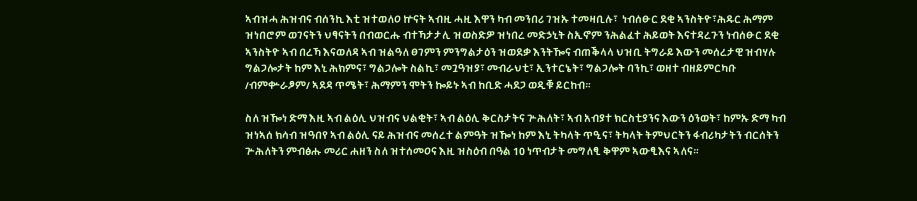ኣብዝሓ ሕዝብና ብሰንኪ እቲ ዝተወለዐ ኵናት ኣብዚ ሓዚ እዋን ካብ መንበሪ ገዝኡ ተመዛቢሉ፣  ነብሰፁር ደቂ ኣንስትዮ፣ሕዱር ሕማም ዝነበሮም ወገናትን ህፃናትን በብወርሑ ብተኻታታሊ ዝወስድዎ ዝነበረ መድኃኒት ስኢኖም ንሕልፈተ ሕይወት እናተዳረጉን ነብሰፁር ደቂ ኣንስትዮ ኣብ በረኻ እናወለዳ ኣብ ዝልዓለ ፀገምን ምንግልታዕን ዝወደቃ እንትዀና ብጠቕላላ ህዝቢ ትግራይ እውን መሰረታዊ ዝብሃሉ ግልጋሎታት ከም እኒ ሕክምና፣ ግልጋሎት ስልኪ፣ መጓዓዝያ፣ መብራህቲ፣ ኢንተርኔት፣ ግልጋሎት ባንኪ፣ ወዘተ ብዘይምርካቡ /ብምቍራፆም/ ኣደዳ ጥሜት፣ ሕማምን ሞትን ኰይኑ ኣብ ከቢድ ሓደጋ ወዲቑ ይርከብ።

ስለ ዝዀነ ድማ እዚ ኣብ ልዕሊ ህዝብና ህልቂት፣ ኣብ ልዕሊ ቅርስታትና ጕሕለት፣ ኣብ አብያተ ክርስቲያንና እውን ዕንወት፣ ከምኡ ድማ ካብ ዝነኣሰ ክሳብ ዝዓበየ ኣብ ልዕሊ ናይ ሕዝብና መሰረተ ልምዓት ዝዀነ ከም እኒ ትካላት ጥዒና፣ ትካላት ትምህርትን ፋብሪካታትን ብርሰትን ጕሕለትን ምብፅሑ መሪር ሐዘን ስለ ዝተሰመዐና እዚ ዝስዕብ በዓል 10 ነጥብታት መግለፂ ቅዋም ኣውፂእና ኣለና።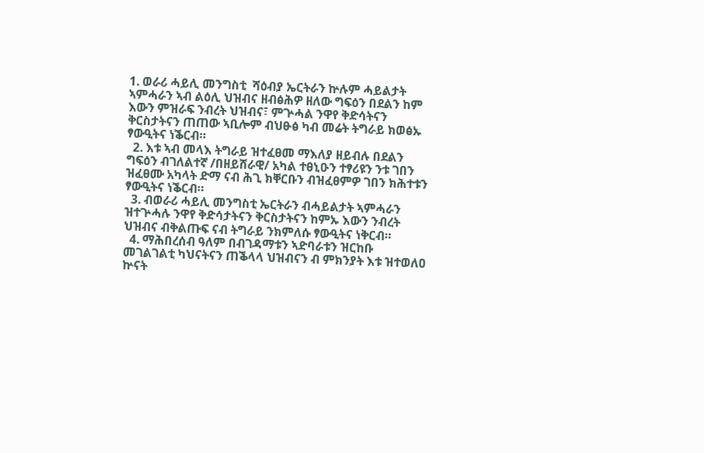1. ወራሪ ሓይሊ መንግስቲ  ሻዕብያ ኤርትራን ኵሉም ሓይልታት ኣምሓራን ኣብ ልዕሊ ህዝብና ዘብፅሕዎ ዘለው ግፍዕን በደልን ከም እውን ምዝራፍ ንብረት ህዝብና፣ ምጕሓል ንዋየ ቅድሳትናን ቅርስታትናን ጠጠው ኣቢሎም ብህፁፅ ካብ መሬት ትግራይ ክወፅኡ ፃውዒትና ነቕርብ።
  2. እቱ ኣብ መላእ ትግራይ ዝተፈፀመ ማእለያ ዘይብሉ በደልን ግፍዕን ብገለልተኛ /በዘይሸራዊ/ አካል ተፀኒዑን ተፃሪዩን ንቱ ገበን ዝፈፀሙ አካላት ድማ ናብ ሕጊ ክቐርቡን ብዝፈፀምዎ ገበን ክሕተቱን ፃውዒትና ነቕርብ።
  3. ብወራሪ ሓይሊ መንግስቲ ኤርትራን ብሓይልታት ኣምሓራን ዝተጕሓሉ ንዋየ ቅድሳታትናን ቅርስታትናን ከምኡ እውን ንብረት ህዝብና ብቅልጡፍ ናብ ትግራይ ንክምለሱ ፃውዒትና ነቅርብ።
  4. ማሕበረሰብ ዓለም በብገዳማቱን ኣድባራቱን ዝርከቡ መገልገልቲ ካህናትናን ጠቕላላ ህዝብናን ብ ምክንያት እቱ ዝተወለዐ ኵናት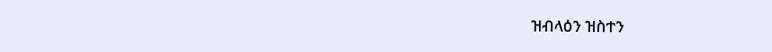ዝብላዕን ዝስተን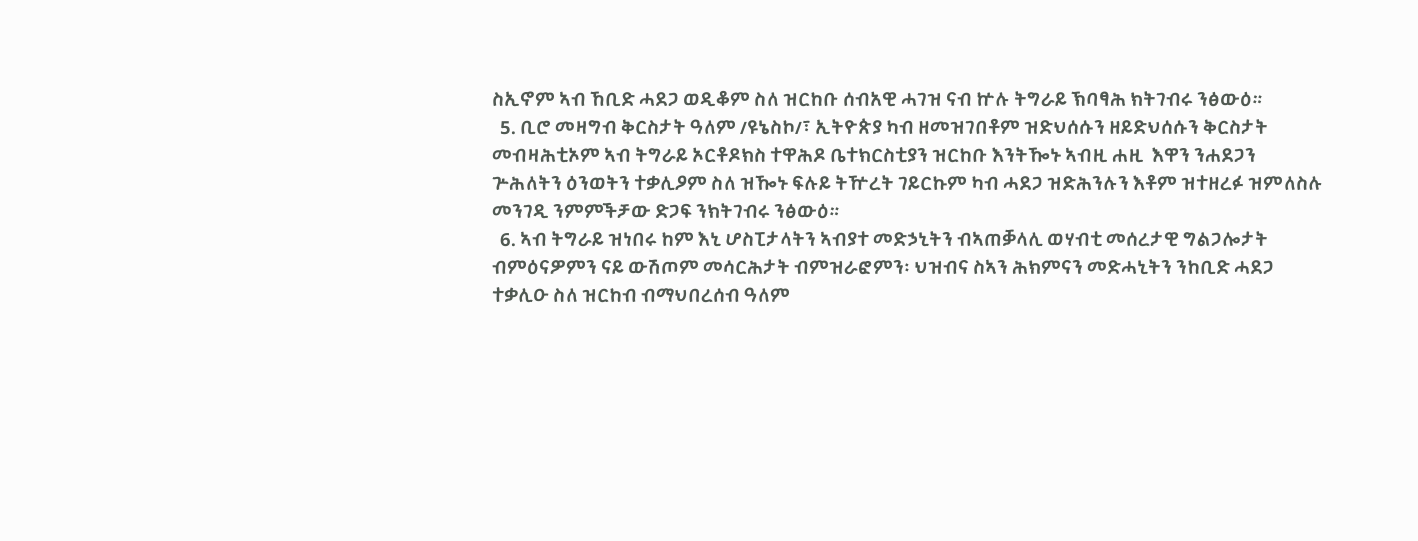ስኢኖም ኣብ ኸቢድ ሓደጋ ወዲቆም ስለ ዝርከቡ ሰብአዊ ሓገዝ ናብ ኵሉ ትግራይ ኽባፃሕ ክትገብሩ ንፅውዕ።
  5. ቢሮ መዛግብ ቅርስታት ዓለም /ዩኔስኮ/፣ ኢትዮጵያ ካብ ዘመዝገበቶም ዝድህሰሱን ዘይድህሰሱን ቅርስታት መብዛሕቲኦም ኣብ ትግራይ ኦርቶዶክስ ተዋሕዶ ቤተክርስቲያን ዝርከቡ እንትዀኑ ኣብዚ ሐዚ  እዋን ንሐደጋን ጕሕለትን ዕንወትን ተቃሊዖም ስለ ዝዀኑ ፍሉይ ትዅረት ገይርኩም ካብ ሓደጋ ዝድሕንሉን እቶም ዝተዘረፉ ዝምለስሉ መንገዲ ንምምችቻው ድጋፍ ንክትገብሩ ንፅውዕ።
  6. ኣብ ትግራይ ዝነበሩ ከም እኒ ሆስፒታላትን ኣብያተ መድኃኒትን ብኣጠቓላሊ ወሃብቲ መሰረታዊ ግልጋሎታት ብምዕናዎምን ናይ ውሽጦም መሳርሕታት ብምዝራፎምን፡ ህዝብና ስኣን ሕክምናን መድሓኒትን ንከቢድ ሓደጋ ተቃሊዑ ስለ ዝርከብ ብማህበረሰብ ዓለም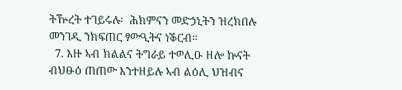ትዅረት ተገይሩሉ፡  ሕክምናን መድኃኒትን ዝረክበሉ መንገዲ ንክፍጠር ፃውዒትና ነቕርብ።
  7. እዙ ኣብ ክልልና ትግራይ ተወሊዑ ዘሎ ኵናት ብህፁዕ ጠጠው እንተዘይሉ ኣብ ልዕሊ ህዝብና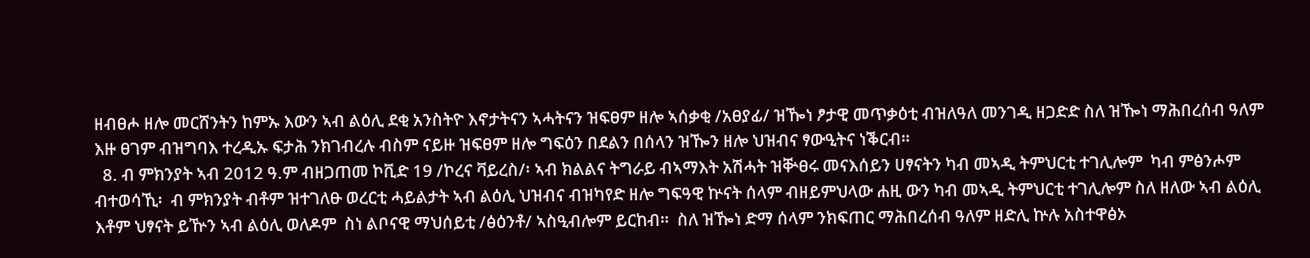ዘብፀሖ ዘሎ መርሸንትን ከምኡ እውን ኣብ ልዕሊ ደቂ አንስትዮ እኖታትናን ኣሓትናን ዝፍፀም ዘሎ ኣሰቃቂ /አፀያፊ/ ዝዀነ ፆታዊ መጥቃዕቲ ብዝለዓለ መንገዲ ዘጋድድ ስለ ዝዀነ ማሕበረሰብ ዓለም እዙ ፀገም ብዝግባእ ተረዲኡ ፍታሕ ንክገብረሉ ብስም ናይዙ ዝፍፀም ዘሎ ግፍዕን በደልን በሰላን ዝዀን ዘሎ ህዝብና ፃውዒትና ነቕርብ።
  8. ብ ምክንያት ኣብ 2012 ዓ.ም ብዘጋጠመ ኮቪድ 19 /ኮረና ቫይረስ/፡ ኣብ ክልልና ትግራይ ብኣማእት አሽሓት ዝቝፀሩ መናእሰይን ሀፃናትን ካብ መኣዲ ትምህርቲ ተገሊሎም  ካብ ምፅንሖም ብተወሳኺ፡  ብ ምክንያት ብቶም ዝተገለፁ ወረርቲ ሓይልታት ኣብ ልዕሊ ህዝብና ብዝካየድ ዘሎ ግፍዓዊ ኵናት ሰላም ብዘይምህላው ሐዚ ውን ካብ መኣዲ ትምህርቲ ተገሊሎም ስለ ዘለው ኣብ ልዕሊ እቶም ህፃናት ይዅን ኣብ ልዕሊ ወለዶም  ስነ ልቦናዊ ማህሰይቲ /ፅዕንቶ/ ኣስዒብሎም ይርከብ።  ስለ ዝዀነ ድማ ሰላም ንክፍጠር ማሕበረሰብ ዓለም ዘድሊ ኵሉ አስተዋፅኦ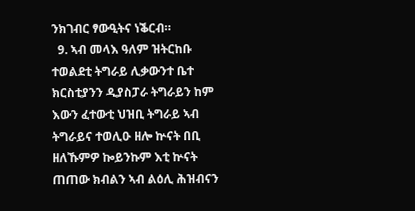ንክገብር ፃውዒትና ነቕርብ።
  9. ኣብ መላእ ዓለም ዝትርከቡ ተወልደቲ ትግራይ ሊቃውንተ ቤተ ክርስቲያንን ዲያስፓራ ትግራይን ከም እውን ፈተውቲ ህዝቢ ትግራይ ኣብ ትግራይና ተወሊዑ ዘሎ ኵናት በቢ ዘለኹምዎ ኰይንኩም እቲ ኵናት ጠጠው ክብልን ኣብ ልዕሊ ሕዝብናን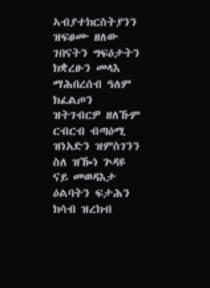ኣብያተክርስትያንን ዝፍፀሙ ዘለው ገበናትን ግፍዕታትን ክቋረፁን መላእ ማሕበረሰብ ዓለም ክፈልጦን ዝትገብርዎ ዘለኹም ርብርብ ብጣዕሚ ዝነአድን ዝምስገንን ስለ ዝዀነ ጕዳዩ ናይ መወዳእታ ዕልባትን ፍታሕን ክሳብ ዝረክብ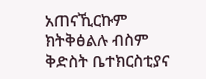አጠናኺርኩም ክትቅፅልሉ ብስም ቅድስት ቤተክርስቲያና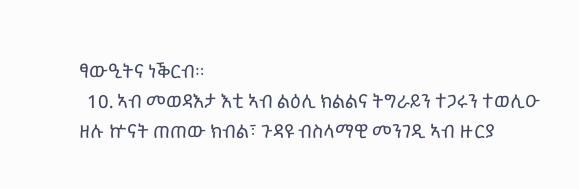ፃውዒትና ነቕርብ።
  10. ኣብ መወዳእታ እቲ ኣብ ልዕሊ ክልልና ትግራይን ተጋሩን ተወሊዑ ዘሉ ኵናት ጠጠው ክብል፣ ጉዳዩ ብስላማዊ መንገዲ ኣብ ዙርያ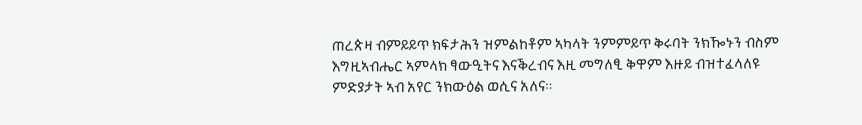ጠረጵዛ ብምይይጥ ክፍታሕን ዝምልከቶም ኣካላት ንምምይጥ ቅሩባት ንክዀኑን ብስም እግዚኣብሔር ኣምላክ ፃውዒትና እናቕረብና እዚ መግለፂ ቅዋም እዙይ ብዝተፈላለዩ ምድያታት ኣብ አየር ንክውዕል ወሲና አለና።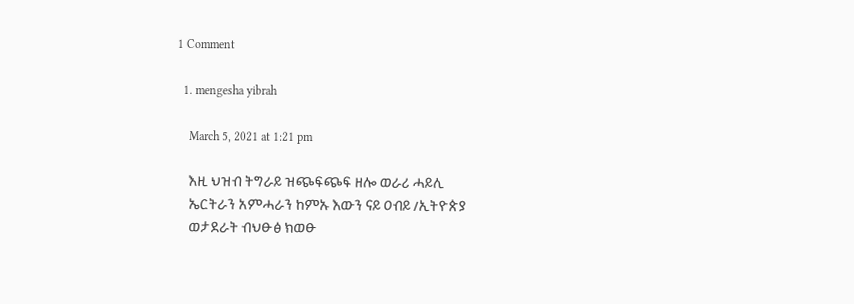1 Comment

  1. mengesha yibrah

    March 5, 2021 at 1:21 pm

    እዚ ህዝብ ትግራይ ዝጭፍጭፍ ዘሎ ወራሪ ሓይሊ
    ኤርትራን አምሓራን ከምኡ እውን ናይ ዐብይ /ኢትዮጵያ
    ወታደራት ብህፁፅ ክወፁ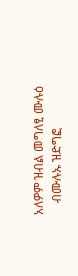አለዎም ዝብል መግለፂ ሙሉዕ
    ብሙሉኡ ዝድግፎ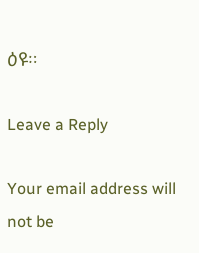ዕዩ።

Leave a Reply

Your email address will not be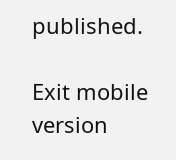published.

Exit mobile version